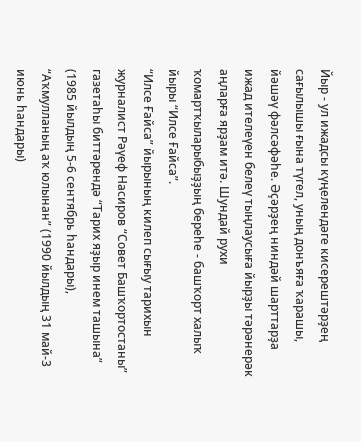Йыр - ул ижадсы күңелендәге кисерештәрҙең сағылышы ғына түгел, уның донъяға ҡарашы, йәшәү фәлсәфәһе. Әҫәрҙең ниндәй шарттарҙа ижад ителеүен белеү тыңлаусыға йырҙы тәрәнерәк аңларға ярҙам итә. Шундай рухи ҡомартҡыларыбыҙҙың береһе - башҡорт халыҡ йыры “Илсе Ғайса”.
“Илсе Ғайса” йырының килеп сығыу тарихын журналист Рәүеф Насиров “Совет Башҡортостаны” газетаһы биттәрендә “Тарих яҙыр инем ташына” (1985 йылдың 5-6 сентябрь һандары), “Аҡмулланың аҡ юлынан” (1990 йылдың 31 май-3 июнь һандары)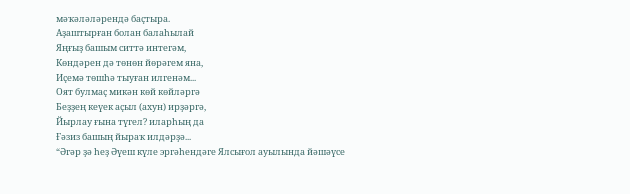мәҡәләләрендә баҫтыра.
Аҙаштырған болан балаһылай
Яңғыҙ башым ситтә интегәм,
Көндәрен дә төнөн йөрәгем яна,
Иҫемә төшһә тыуған илгенәм...
Оят булмаҫ микән көй көйләргә
Беҙҙең кеүек аҫыл (ахун) ирҙәргә,
Йырлау ғына түгел? иларһың да
Ғәзиз башың йыраҡ илдәрҙә...
“Әгәр ҙә һеҙ Әүеш күле эргәһендәге Ялсығол ауылында йәшәүсе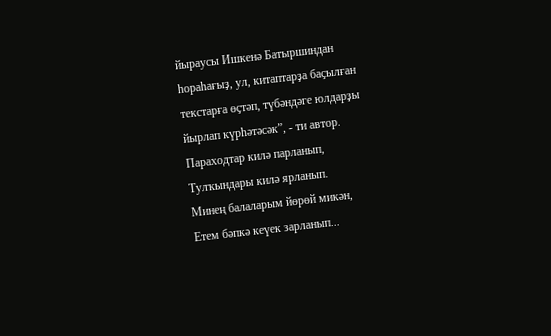йыраусы Ишкенә Батыршиндан һораһағыҙ, ул, китаптарҙа баҫылған текстарға өҫтәп, түбәндәге юлдарҙы йырлап күрһәтәсәк”, - ти автор.
Параходтар килә парланып,
Тулҡындары килә ярланып.
Минең балаларым йөрөй микән,
Етем бәпкә кеүек зарланып...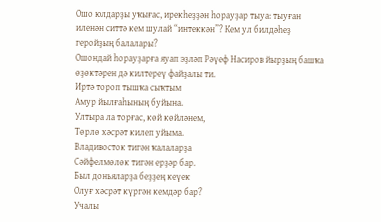Ошо юлдарҙы уҡығас, ирекһеҙҙән һорауҙар тыуа: тыуған иленән ситтә кем шулай “интеккән”? Кем ул билдәһеҙ геройҙың балалары?
Ошондай һорауҙарға яуап эҙләп Рәүеф Насиров йырҙың башҡа өҙөктәрен дә килтереү файҙалы ти.
Иртә тороп тышҡа сыҡтым
Амур йылғаһының буйына.
Ултыра ла торғас, көй көйләнем,
Төрлө хәсрәт килеп уйыма.
Владивосток тигән ҡалаларҙа
Сәйфелмөлөк тигән ерҙәр бар.
Был доньяларҙа беҙҙең кеүек
Олуғ хәсрәт күргән кемдәр бар?
Учалы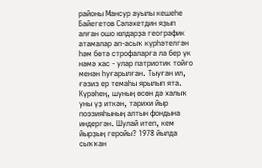районы Мансур ауылы кешеһе Байегетов Сәләхетдин яҙып алған ошо юлдарҙа географик атамалар ап-асыҡ күрһәтелгән һәм бөтә строфаларға ла бер үк нәмә хас - улар патриотик тойғо менән һуғарылған. Тыуған ил, ғәзиз ер темаһы ярылып ята. Күрәһең, шуның өсөн дә халыҡ уны үҙ иткән, тарихи йыр поэзияһының алтын фондына индергән. Шулай итеп, кем йырҙың геройы? 1978 йылда сыҡҡан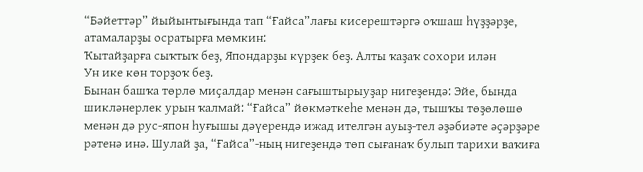“Бәйеттәр” йыйынтығында тап “Ғайса”лағы кисерештәргә оҡшаш һүҙҙәрҙе, атамаларҙы осратырға мөмкин:
Ҡытайҙарға сыҡтыҡ беҙ, Япондарҙы күрҙек беҙ. Алты ҡаҙаҡ сохори илән
Ун ике көн торҙоҡ беҙ.
Бынан башҡа төрлө миҫалдар менән сағыштырыуҙар нигеҙендә: Эйе, бында шикләнерлек урын ҡалмай: “Ғайса” йөкмәткеһе менән дә, тышҡы төҙөлөшө менән дә рус-япон һуғышы дәүерендә ижад ителгән ауыҙ-тел әҙәбиәте әҫәрҙәре рәтенә инә. Шулай ҙа, “Ғайса”-ның нигеҙендә төп сығанаҡ булып тарихи ваҡиға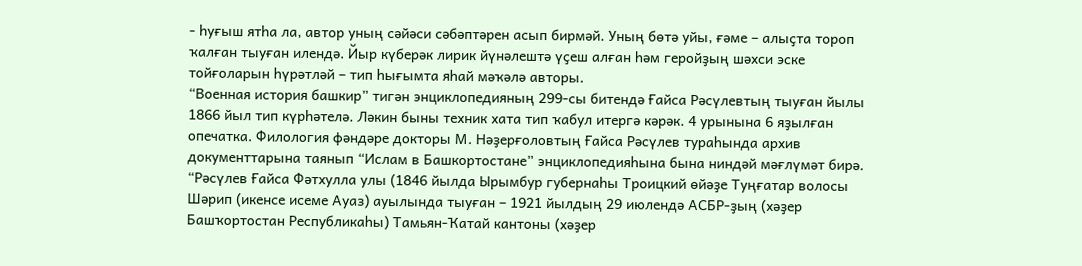- һуғыш ятһа ла, автор уның сәйәси сәбәптәрен асып бирмәй. Уның бөтә уйы, ғәме – алыҫта тороп ҡалған тыуған илендә. Йыр күберәк лирик йүнәлештә үҫеш алған һәм геройҙың шәхси эске тойғоларын һүрәтләй – тип һығымта яһай мәҡәлә авторы.
“Военная история башкир” тигән энциклопедияның 299-сы битендә Ғайса Рәсүлевтың тыуған йылы 1866 йыл тип күрһәтелә. Ләкин быны техник хата тип ҡабул итергә кәрәк. 4 урынына 6 яҙылған опечатка. Филология фәндәре докторы М. Нәҙерғоловтың Ғайса Рәсүлев тураһында архив документтарына таянып “Ислам в Башкортостане” энциклопедияһына бына ниндәй мәғлүмәт бирә.
“Рәсүлев Ғайса Фәтхулла улы (1846 йылда Ырымбур губернаһы Троицкий өйәҙе Туңғатар волосы Шәрип (икенсе исеме Ауаз) ауылында тыуған – 1921 йылдың 29 июлендә АСБР-ҙың (хәҙер Башҡортостан Республикаһы) Тамьян-Ҡатай кантоны (хәҙер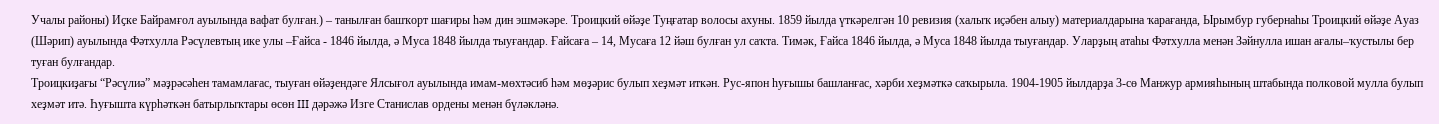Учалы районы) Иҫке Байрамғол ауылында вафат булған.) – танылған башҡорт шағиры һәм дин эшмәкәре. Троицкий өйәҙе Туңғатар волосы ахуны. 1859 йылда үткәрелгән 10 ревизия (халыҡ иҫәбен алыу) материалдарына ҡарағанда, Ырымбур губернаһы Троицкий өйәҙе Ауаз (Шәрип) ауылында Фәтхулла Рәсүлевтың ике улы –Ғайса - 1846 йылда, ә Муса 1848 йылда тыуғандар. Ғайсаға – 14, Мусаға 12 йәш булған ул саҡта. Тимәк, Ғайса 1846 йылда, ә Муса 1848 йылда тыуғандар. Уларҙың атаһы Фәтхулла менән Зәйнулла ишан ағалы–ҡустылы бер туған булғандар.
Троицкиҙағы “Рәсүлиә” мәҙрәсәһен тамамлағас, тыуған өйәҙендәге Ялсығол ауылында имам-мөхтәсиб һәм мөҙәрис булып хеҙмәт иткән. Рус-япон һуғышы башланғас, хәрби хеҙмәткә саҡырыла. 1904-1905 йылдарҙа 3-сө Манжур армияһының штабында полковой мулла булып хеҙмәт итә. Һуғышта күрһәткән батырлыҡтары өсөн III дәрәжә Изге Станислав ордены менән бүләкләнә.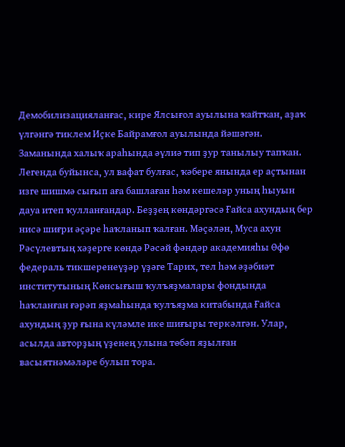Демобилизацияланғас, кире Ялсығол ауылына ҡайтҡан, аҙаҡ үлгәнгә тиклем Иҫке Байрамғол ауылында йәшәгән. Заманында халыҡ араһында әүлиә тип ҙур танылыу тапҡан. Легенда буйынса, ул вафат булғас, ҡәбере янында ер аҫтынан изге шишмә сығып аға башлаған һәм кешеләр уның һыуын дауа итеп ҡулланғандар. Беҙҙең көндәргәсә Ғайса ахундың бер нисә шиғри әҫәре һаҡланып ҡалған. Мәҫәлән, Муса ахун Рәсүлевтың хәҙерге көндә Рәсәй фәндәр академияһы Өфө федераль тикшеренеүҙәр үҙәге Тарих, тел һәм әҙәбиәт институтының Көнсығыш ҡулъяҙмалары фондында һаҡланған ғәрәп яҙмаһында ҡулъяҙма китабында Ғайса ахундың ҙур ғына күләмле ике шиғыры теркәлгән. Улар, асылда авторҙың үҙенең улына төбәп яҙылған васыятнәмәләре булып тора.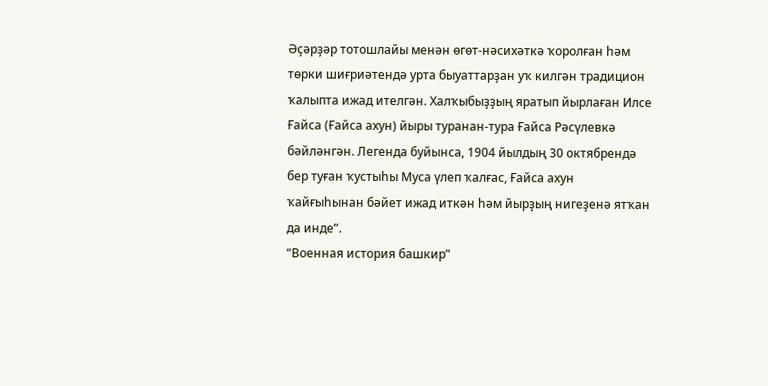Әҫәрҙәр тотошлайы менән өгөт-нәсихәткә ҡоролған һәм төрки шиғриәтендә урта быуаттарҙан уҡ килгән традицион ҡалыпта ижад ителгән. Халҡыбыҙҙың яратып йырлаған Илсе Ғайса (Ғайса ахун) йыры туранан-тура Ғайса Рәсүлевкә бәйләнгән. Легенда буйынса, 1904 йылдың 30 октябрендә бер туған ҡустыһы Муса үлеп ҡалғас, Ғайса ахун ҡайғыһынан бәйет ижад иткән һәм йырҙың нигеҙенә ятҡан да инде”.
“Военная история башкир”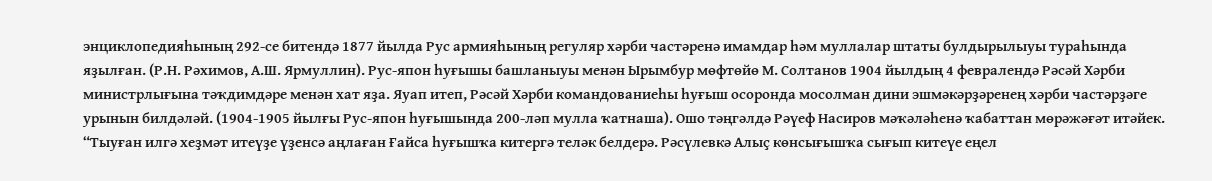энциклопедияһының 292-се битендә 1877 йылда Рус армияһының регуляр хәрби частәренә имамдар һәм муллалар штаты булдырылыуы тураһында яҙылған. (Р.Н. Рәхимов, А.Ш. Ярмуллин). Рус-япон һуғышы башланыуы менән Ырымбур мөфтөйө М. Солтанов 1904 йылдың 4 февралендә Рәсәй Хәрби министрлығына тәҡдимдәре менән хат яҙа. Яуап итеп, Рәсәй Хәрби командованиеһы һуғыш осоронда мосолман дини эшмәкәрҙәренең хәрби частәрҙәге урынын билдәләй. (1904-1905 йылғы Рус-япон һуғышында 200-ләп мулла ҡатнаша). Ошо тәңгәлдә Рәүеф Насиров мәҡәләһенә ҡабаттан мөрәжәғәт итәйек. “Тыуған илгә хеҙмәт итеүҙе үҙенсә аңлаған Ғайса һуғышҡа китергә теләк белдерә. Рәсүлевкә Алыҫ көнсығышҡа сығып китеүе еңел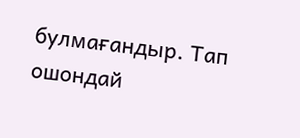булмағандыр. Тап ошондай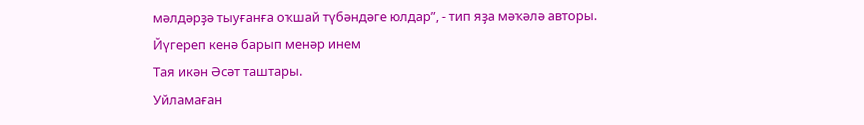мәлдәрҙә тыуғанға оҡшай түбәндәге юлдар”, - тип яҙа мәҡәлә авторы.
Йүгереп кенә барып менәр инем
Тая икән Әсәт таштары.
Уйламаған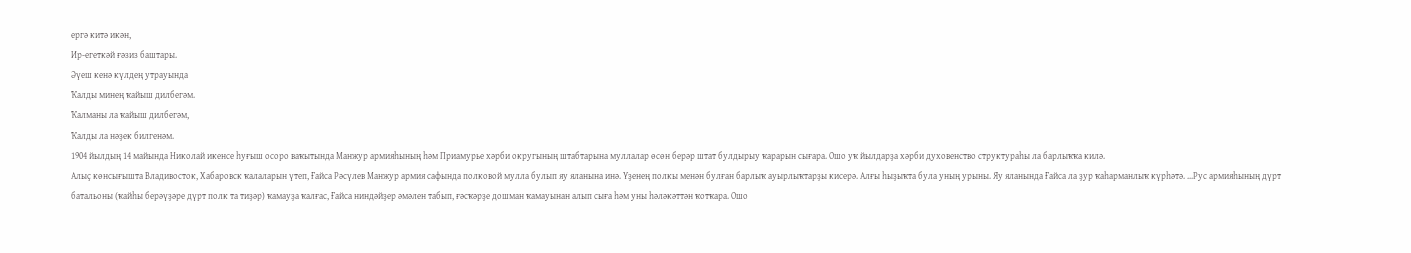ергә китә икән,
Ир-егеткәй ғәзиз баштары.
Әүеш кенә күлдең утрауында
Ҡалды минең ҡайыш дилбегәм.
Ҡалманы ла ҡайыш дилбегәм,
Ҡалды ла нәҙек билгенәм.
1904 йылдың 14 майында Николай икенсе һуғыш осоро ваҡытында Манжур армияһының һәм Приамурье хәрби округының штабтарына муллалар өсөн берәр штат булдырыу ҡарарын сығара. Ошо уҡ йылдарҙа хәрби духовенство структураһы ла барлыҡҡа килә.
Алыҫ көнсығышта Владивосток, Хабаровск ҡалаларын үтеп, Ғайса Рәсүлев Манжур армия сафында полковой мулла булып яу яланына инә. Үҙенең полкы менән булған барлыҡ ауырлыҡтарҙы кисерә. Алғы һыҙыҡта була уның урыны. Яу яланында Ғайса ла ҙур ҡаһарманлыҡ күрһәтә. ...Рус армияһының дүрт батальоны (ҡайһы берәүҙәре дүрт полк та тиҙәр) ҡамауҙа ҡалғас, Ғайса ниндәйҙер әмәлен табып, ғәсҡәрҙе дошман ҡамауынан алып сыға һәм уны һәләкәттән ҡотҡара. Ошо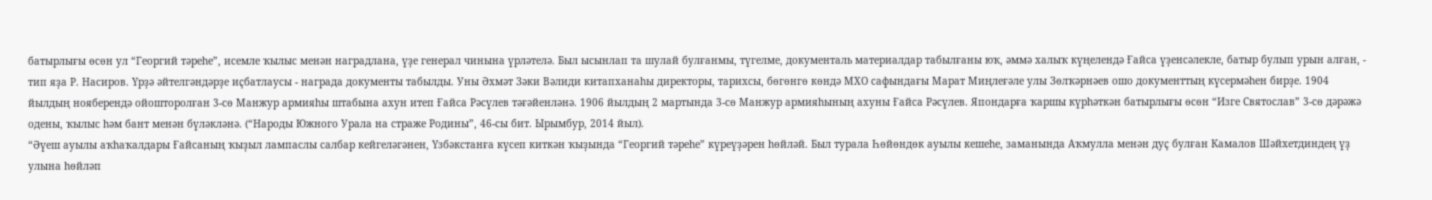батырлығы өсөн ул “Георгий тәреһе”, исемле ҡылыс менән наградлана, үҙе генерал чинына үрләтелә. Был ысынлап та шулай булғанмы, түгелме, документаль материалдар табылғаны юҡ, әммә халыҡ күңелендә Ғайса үҙенсәлекле, батыр булып урын алған, - тип яҙа Р. Насиров. Үрҙә әйтелгәндәрҙе иҫбатлаусы - награда документы табылды. Уны Әхмәт Зәки Вәлиди китапханаһы директоры, тарихсы, бөгөнгө көндә МХО сафындағы Марат Миңлеғәле улы Зөлҡәрнәев ошо документтың күсермәһен бирҙе. 1904 йылдың нояберендә ойошторолған 3-сө Манжур армияһы штабына ахун итеп Ғайса Рәсүлев тәғәйенләнә. 1906 йылдың 2 мартында 3-сө Манжур армияһының ахуны Ғайса Рәсүлев. Япондарға ҡаршы күрһәткән батырлығы өсөн “Изге Святослав” 3-сө дәрәжә одены, ҡылыс һәм бант менән бүләкләнә. (“Народы Южного Урала на страже Родины”, 46-сы бит. Ырымбур, 2014 йыл).
“Әүеш ауылы аҡһаҡалдары Ғайсаның ҡыҙыл лампаслы салбар кейгеләгәнен, Үзбәкстанға күсеп киткән ҡыҙында “Георгий тәреһе” күреүҙәрен һөйләй. Был турала Һөйөндөк ауылы кешеһе, заманында Аҡмулла менән дуҫ булған Камалов Шәйхетдиндең үҙ улына һөйләп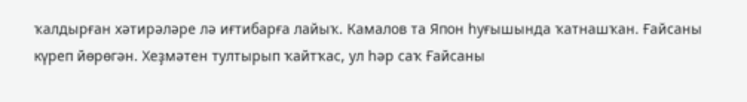ҡалдырған хәтирәләре лә иғтибарға лайыҡ. Камалов та Япон һуғышында ҡатнашҡан. Ғайсаны күреп йөрөгән. Хеҙмәтен тултырып ҡайтҡас, ул һәр саҡ Ғайсаны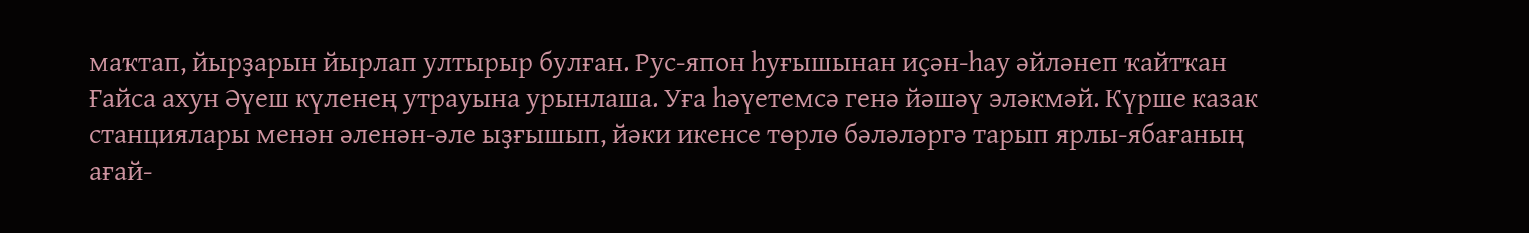маҡтап, йырҙарын йырлап ултырыр булған. Рус-япон һуғышынан иҫән-һау әйләнеп ҡайтҡан Ғайса ахун Әүеш күленең утрауына урынлаша. Уға һәүетемсә генә йәшәү эләкмәй. Күрше казак станциялары менән әленән-әле ыҙғышып, йәки икенсе төрлө бәләләргә тарып ярлы-ябағаның ағай-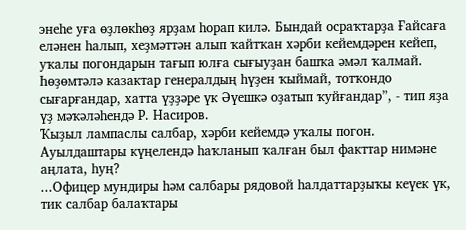энеһе уға өҙлөкһөҙ ярҙам һорап килә. Бындай осраҡтарҙа Ғайсаға еләнен һалып, хеҙмәттән алып ҡайтҡан хәрби кейемдәрен кейеп, уҡалы погондарын тағып юлға сығыуҙан башҡа әмәл ҡалмай. Һөҙөмтәлә казактар генералдың һүҙен ҡыймай, тотҡондо сығарғандар, хатта үҙҙәре үк Әүешкә оҙатып ҡуйғандар”, - тип яҙа үҙ мәҡәләһендә Р. Насиров.
Ҡыҙыл лампаслы салбар, хәрби кейемдә уҡалы погон. Ауылдаштары күңелендә һаҡланып ҡалған был факттар нимәне аңлата, һуң?
...Офицер мундиры һәм салбары рядовой һалдаттарҙыҡы кеүек үк, тик салбар балаҡтары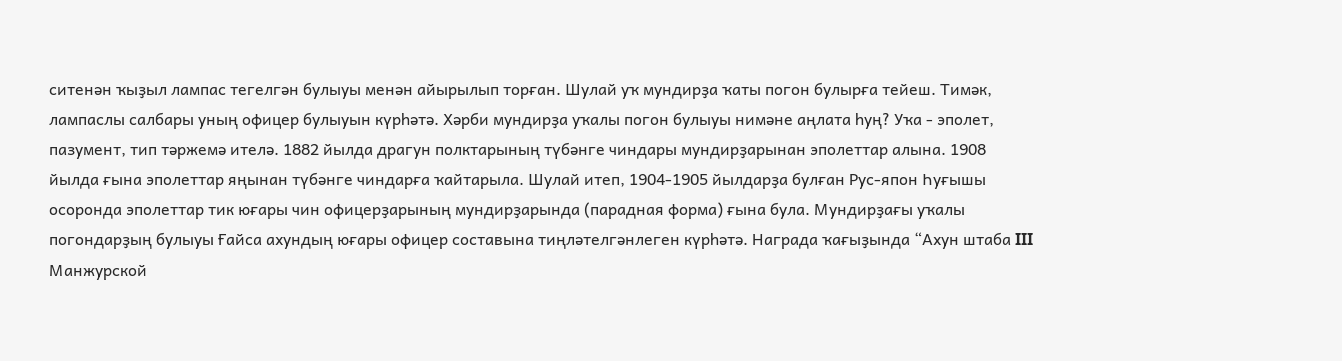ситенән ҡыҙыл лампас тегелгән булыуы менән айырылып торған. Шулай уҡ мундирҙа ҡаты погон булырға тейеш. Тимәк, лампаслы салбары уның офицер булыуын күрһәтә. Хәрби мундирҙа уҡалы погон булыуы нимәне аңлата һуң? Уҡа - эполет, пазумент, тип тәржемә ителә. 1882 йылда драгун полктарының түбәнге чиндары мундирҙарынан эполеттар алына. 1908 йылда ғына эполеттар яңынан түбәнге чиндарға ҡайтарыла. Шулай итеп, 1904-1905 йылдарҙа булған Рус-япон Һуғышы осоронда эполеттар тик юғары чин офицерҙарының мундирҙарында (парадная форма) ғына була. Мундирҙағы уҡалы погондарҙың булыуы Ғайса ахундың юғары офицер составына тиңләтелгәнлеген күрһәтә. Награда ҡағыҙында “Ахун штаба III Манжурской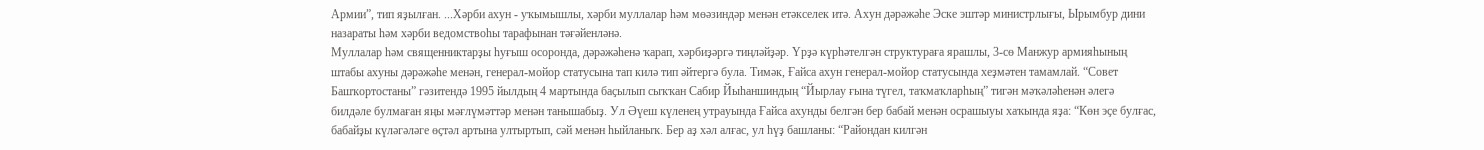Армии”, тип яҙылған. ...Хәрби ахун - уҡымышлы, хәрби муллалар һәм мөәзиндәр менән етәкселек итә. Ахун дәрәжәһе Эске эштәр министрлығы, Ырымбур дини назараты һәм хәрби ведомствоһы тарафынан тәғәйенләнә.
Муллалар һәм священниктарҙы һуғыш осоронда, дәрәжәһенә ҡарап, хәрбиҙәргә тиңләйҙәр. Үрҙә күрһәтелгән структураға ярашлы, 3-сө Манжур армияһының штабы ахуны дәрәжәһе менән, генерал-мойор статусына тап килә тип әйтергә була. Тимәк, Ғайса ахун генерал-мойор статусында хеҙмәтен тамамлай. “Совет Башҡортостаны” гәзитендә 1995 йылдың 4 мартында баҫылып сыҡҡан Сабир Йыһаншиндың “Йырлау ғына түгел, таҡмаҡларһың” тигән мәҡәләһенән әлегә билдәле булмаған яңы мәғлүмәттәр менән танышабыҙ. Ул Әүеш күленең утрауында Ғайса ахунды белгән бер бабай менән осрашыуы хаҡында яҙа: “Көн эҫе булғас, бабайҙы күләгәләге өҫтәл артына ултыртып, сәй менән һыйланыҡ. Бер аҙ хәл алғас, ул һүҙ башланы: “Райондан килгән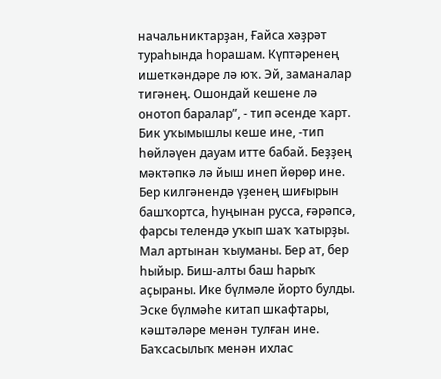начальниктарҙан, Ғайса хәҙрәт тураһында һорашам. Күптәренең ишеткәндәре лә юҡ. Эй, заманалар тигәнең. Ошондай кешене лә онотоп баралар”, - тип әсенде ҡарт. Бик уҡымышлы кеше ине, -тип һөйләүен дауам итте бабай. Беҙҙең мәктәпкә лә йыш инеп йөрөр ине. Бер килгәнендә үҙенең шиғырын башҡортса, һуңынан русса, ғәрәпсә, фарсы телендә уҡып шаҡ ҡатырҙы. Мал артынан ҡыуманы. Бер ат, бер һыйыр. Биш-алты баш һарыҡ аҫыраны. Ике бүлмәле йорто булды. Эске бүлмәһе китап шкафтары, кәштәләре менән тулған ине. Баҡсасылыҡ менән ихлас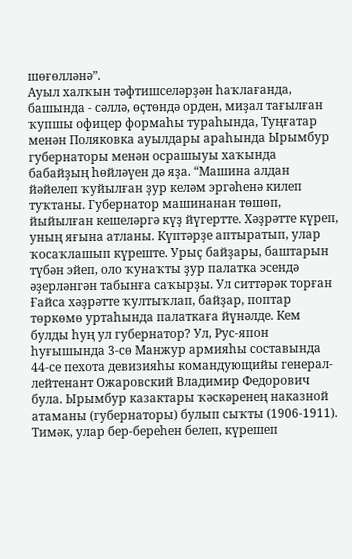шөғөлләнә”.
Ауыл халҡын тәфтишселәрҙән һаҡлағанда, башында - сәллә, өҫтөндә орден, миҙал тағылған ҡупшы офицер формаһы тураһында, Туңғатар менән Поляковка ауылдары араһында Ырымбур губернаторы менән осрашыуы хаҡында бабайҙың һөйләүен дә яҙа. “Машина алдан йәйелеп ҡуйылған ҙур келәм эргәһенә килеп туҡтаны. Губернатор машинанан төшөп, йыйылған кешеләргә күҙ йүгертте. Хәҙрәтте күреп, уның яғына атланы. Күптәрҙе аптыратып, улар ҡосаҡлашып күреште. Урыҫ байҙары, баштарын түбән эйеп, оло ҡунаҡты ҙур палатка эсендә әҙерләнгән табынға саҡырҙы. Ул ситтәрәк торған Ғайса хәҙрәтте ҡултыҡлап, байҙар, поптар төркөмө уртаһында палаткаға йүнәлде. Кем булды һуң ул губернатор? Ул, Рус-япон һуғышында 3-сө Манжур армияһы составында 44-се пехота девизияһы командующийы генерал-лейтенант Ожаровский Владимир Федорович була. Ырымбур казактары ҡәскәренең наказной атаманы (губернаторы) булып сыҡты (1906-1911). Тимәк, улар бер-береһен белеп, күрешеп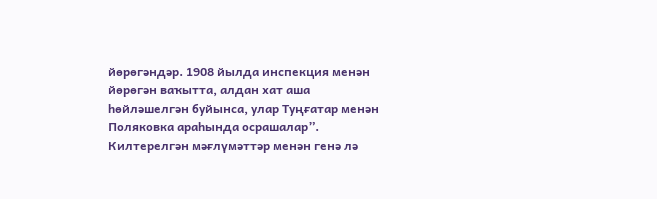йөрөгәндәр. 1908 йылда инспекция менән йөрөгән ваҡытта, алдан хат аша һөйләшелгән буйынса, улар Туңғатар менән Поляковка араһында осрашалар”. Килтерелгән мәғлүмәттәр менән генә лә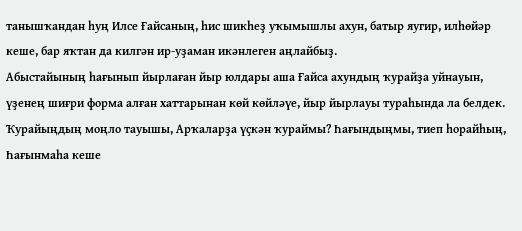танышҡандан һуң Илсе Ғайсаның, һис шикһеҙ уҡымышлы ахун, батыр яугир, илһөйәр кеше, бар яҡтан да килгән ир-уҙаман икәнлеген аңлайбыҙ.
Абыстайының һағынып йырлаған йыр юлдары аша Ғайса ахундың ҡурайҙа уйнауын, үҙенең шиғри форма алған хаттарынан көй көйләүе, йыр йырлауы тураһында ла белдек.
Ҡурайыңдың моңло тауышы, Арҡаларҙа үҫкән ҡураймы? Һағындыңмы, тиеп һорайһың,
Һағынмаһа кеше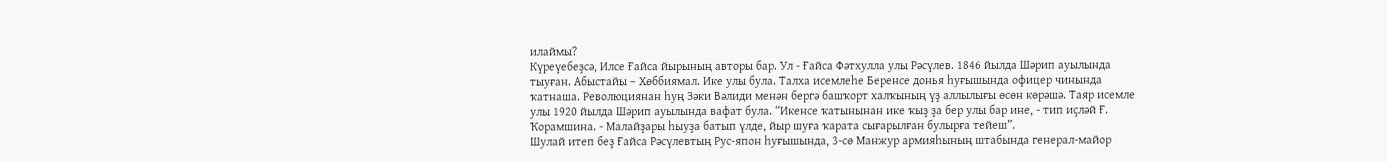илаймы?
Күреүебеҙсә, Илсе Ғайса йырының авторы бар. Ул - Ғайса Фәтхулла улы Рәсүлев. 1846 йылда Шәрип ауылында тыуған. Абыстайы – Хөббиямал. Ике улы була. Талха исемлеһе Беренсе донья һуғышында офицер чинында ҡатнаша. Революциянан һуң Зәки Вәлиди менән бергә башҡорт халҡының үҙ аллылығы өсөн көрәшә. Таяр исемле улы 1920 йылда Шәрип ауылында вафат була. “Икенсе ҡатынынан ике ҡыҙ ҙа бер улы бар ине, - тип иҫләй Ғ. Ҡорамшина. - Малайҙары һыуҙа батып үлде, йыр шуға ҡарата сығарылған булырға тейеш”.
Шулай итеп беҙ Ғайса Рәсүлевтың Рус-япон һуғышында, 3-сө Манжур армияһының штабында генерал-майор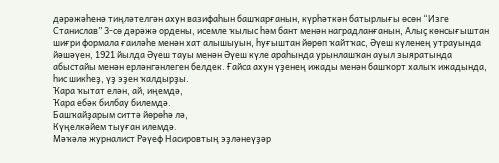дәрәжәһенә тиңләтелгән ахун вазифаһын башҡарғанын, күрһәткән батырлығы өсөн “Изге Станислав” 3-сө дәрәжә ордены, исемле ҡылыс һәм бант менән наградланғанын, Алыҫ көнсығыштан шиғри формала ғаиләһе менән хат алышыуын, һуғыштан йөрөп ҡайтҡас, Әүеш күленең утрауында йәшәүен, 1921 йылда Әүеш тауы менән Әүеш күле араһында урынлашҡан ауыл зыяратында абыстайы менән ерләнгәнлеген белдек. Ғайса ахун үҙенең ижады менән башҡорт халыҡ ижадында, һис шикһеҙ, үҙ эҙен ҡалдырҙы.
Ҡара ҡытат елән, ай, иңемдә,
Ҡара ебәк билбау билемдә.
Башҡайҙарым ситтә йөрөһә лә,
Күңелкәйем тыуған илемдә.
Мәҡәлә журналист Рәүеф Насировтың эҙләнеүҙәр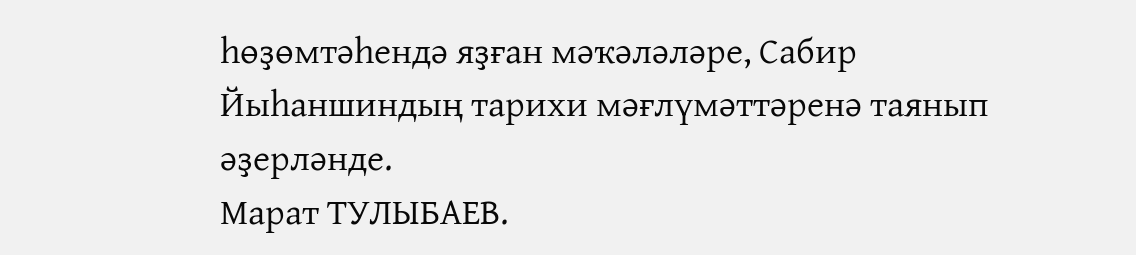һөҙөмтәһендә яҙған мәҡәләләре, Сабир Йыһаншиндың тарихи мәғлүмәттәренә таянып әҙерләнде.
Марат ТУЛЫБАЕВ.